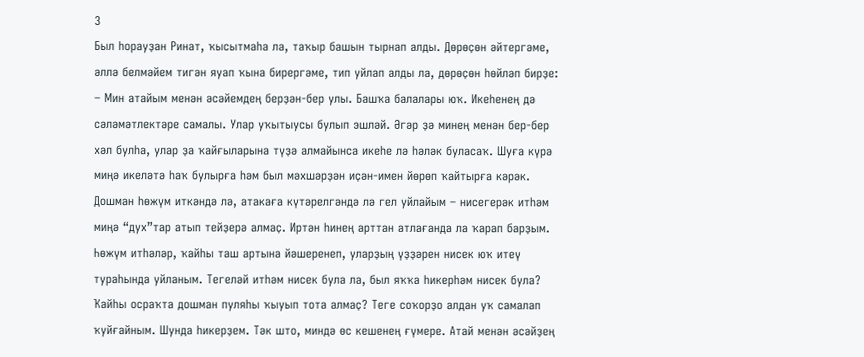3
Был һорауҙан Ринат, ҡысытмаһа ла, таҡыр башын тырнап алды. Дөрөҫөн әйтергәме, әллә белмәйем тигән яуап ҡына бирергәме, тип уйлап алды ла, дөрөҫөн һөйләп бирҙе:
– Мин атайым менән әсәйемдең берҙән-бер улы. Башҡа балалары юҡ. Икеһенең дә сәләмәтлектәре самалы. Улар уҡытыусы булып эшләй. Әгәр ҙә минең менән бер-бер хәл булһа, улар ҙа ҡайғыларына түҙә алмайынса икеһе лә һәләк буласаҡ. Шуға күрә миңә икеләтә һаҡ булырға һәм был мәхшәрҙән иҫән-имен йөрөп ҡайтырға кәрәк. Дошман һөжүм иткәндә лә, атакаға күтәрелгәндә лә гел уйлайым – нисегерәк итһәм миңә “дух”тар атып тейҙерә алмаҫ. Иртән һинең арттан атлағанда ла ҡарап барҙым. Һөжүм итһәләр, ҡайһы таш артына йәшеренеп, уларҙың үҙҙәрен нисек юҡ итеү тураһында уйланым. Тегеләй итһәм нисек була ла, был яҡҡа һикерһәм нисек була? Ҡайһы осраҡта дошман пуляһы ҡыуып тота алмаҫ? Теге соҡорҙо алдан уҡ самалап ҡуйғайным. Шунда һикерҙем. Тәк што, миндә өс кешенең ғүмере. Атай менән әсәйҙең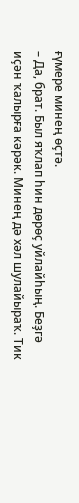ғүмере минең өҫтә.
– Да, брат. Был яҡлап һин дөрөҫ уйлайһың. Беҙгә иҫән ҡалырға кәрәк. Минең дә хәл шулайыраҡ. Тик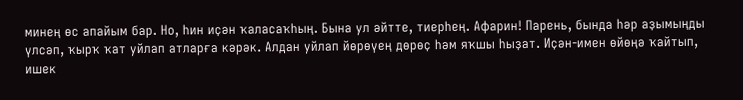минең өс апайым бар. Но, һин иҫән ҡаласаҡһың. Бына ул әйтте, тиерһең. Афарин! Парень, бында һәр аҙымыңды үлсәп, ҡырҡ ҡат уйлап атларға кәрәк. Алдан уйлап йөрөүең дөрөҫ һәм яҡшы һыҙат. Иҫән-имен өйөңә ҡайтып, ишек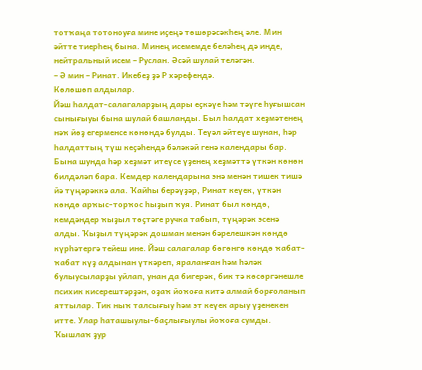тотҡаңа тотоноуға мине иҫеңә төшөрәсәкһең әле. Мин әйтте тиерһең бына. Минең исемемде беләһең дә инде, нейтральный исем – Руслан. Әсәй шулай теләгән.
– Ә мин – Ринат. Икебеҙ ҙә Р хәрефендә.
Көлөшөп алдылар.
Йәш һалдат-салагаларҙың дары еҫкәүе һәм тәүге һуғышсан сынығыуы бына шулай башланды. Был һалдат хеҙмәтенең нәҡ йөҙ егерменсе көнөндә булды. Теүәл әйтеүе шунан, һәр һалдаттың түш кеҫәһендә бәләкәй генә календары бар. Бына шунда һәр хеҙмәт итеүсе үҙенең хеҙмәттә үткән көнөн билдәләп бара. Кемдер календарына энә менән тишек тишә йә түңәрәккә ала. Ҡайһы берәүҙәр, Ринат кеүек, үткән көндө арҡыс-торҡос һыҙып ҡуя. Ринат был көндө, кемдәндер ҡыҙыл төҫтәге ручка табып, түңәрәк эсенә алды. Ҡыҙыл түңәрәк дошман менән бәрелешкән көндө күрһәтергә тейеш ине. Йәш салагалар бөгөнгө көндө ҡабат-ҡабат күҙ алдынан үткәреп, яраланған һәм һәләк булыусыларҙы уйлап, унан да бигерәк, бик тә көсөргәнешле психик кисерештәрҙән, оҙаҡ йоҡоға китә алмай борғоланып яттылар. Тик ныҡ талсығыу һәм эт кеүек арыу үҙенекен итте. Улар һаташыулы-баҫлығыулы йоҡоға сумды.
Ҡышлаҡ ҙур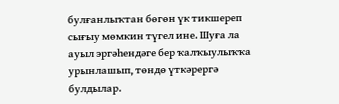булғанлыҡтан бөгөн үк тикшереп сығыу мөмкин түгел ине. Шуға ла ауыл эргәһендәге бер ҡалҡыулыҡҡа урынлашып, төндө үткәрергә булдылар.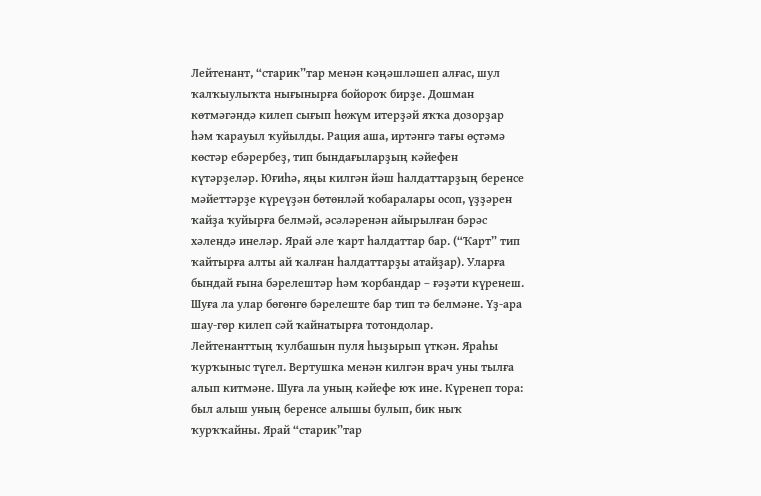Лейтенант, “старик”тар менән кәңәшләшеп алғас, шул ҡалҡыулыҡта нығынырға бойороҡ бирҙе. Дошман көтмәгәндә килеп сығып һөжүм итерҙәй яҡҡа дозорҙар һәм ҡарауыл ҡуйылды. Рация аша, иртәнгә тағы өҫтәмә көстәр ебәрербеҙ, тип бындағыларҙың кәйефен күтәрҙеләр. Юғиһә, яңы килгән йәш һалдаттарҙың беренсе мәйеттәрҙе күреүҙән бөтөнләй ҡобаралары осоп, үҙҙәрен ҡайҙа ҡуйырға белмәй, әсәләренән айырылған бәрәс хәлендә инеләр. Ярай әле ҡарт һалдаттар бар. (“Ҡарт” тип ҡайтырға алты ай ҡалған һалдаттарҙы атайҙар). Уларға бындай ғына бәрелештәр һәм ҡорбандар – ғәҙәти күренеш. Шуға ла улар бөгөнгө бәрелеште бар тип тә белмәне. Үҙ-ара шау-гөр килеп сәй ҡайнатырға тотондолар.
Лейтенанттың ҡулбашын пуля һыҙырып үткән. Яраһы ҡурҡыныс түгел. Вертушка менән килгән врач уны тылға алып китмәне. Шуға ла уның кәйефе юҡ ине. Күренеп тора: был алыш уның беренсе алышы булып, бик ныҡ ҡурҡҡайны. Ярай “старик”тар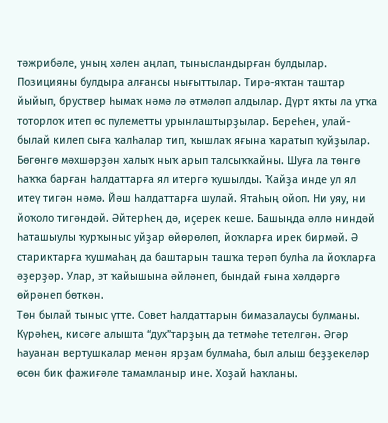тәжрибәле, уның хәлен аңлап, тынысландырған булдылар.
Позицияны булдыра алғансы нығыттылар. Тирә-яҡтан таштар йыйып, бруствер һымаҡ нәмә лә әтмәләп алдылар. Дүрт яҡты ла утҡа тоторлоҡ итеп өс пулеметты урынлаштырҙылар. Береһен, улай-былай килеп сыға ҡалһалар тип, ҡышлаҡ яғына ҡаратып ҡуйҙылар. Бөгөнгө мәхшәрҙән халыҡ ныҡ арып талсыҡҡайны. Шуға ла төнгө һаҡҡа барған һалдаттарға ял итергә ҡушылды. Ҡайҙа инде ул ял итеү тигән нәмә. Йәш һалдаттарға шулай. Ятаһың ойоп. Ни уяу, ни йоҡоло тигәндәй. Әйтерһең дә, иҫерек кеше. Башыңда әллә ниндәй һаташыулы ҡурҡыныс уйҙар өйөрөлөп, йоҡларға ирек бирмәй. Ә стариктарға ҡушмаһаң да баштарын ташҡа терәп булһа ла йоҡларға әҙерҙәр. Улар, эт ҡайышына әйләнеп, бындай ғына хәлдәргә өйрәнеп бөткән.
Төн былай тыныс үтте. Совет һалдаттарын бимазалаусы булманы. Күрәһең, кисәге алышта “дух”тарҙың да тетмәһе тетелгән. Әгәр һауанан вертушкалар менән ярҙам булмаһа, был алыш беҙҙекеләр өсөн бик фажиғәле тамамланыр ине. Хоҙай һаҡланы.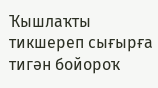Ҡышлаҡты тикшереп сығырға тигән бойороҡ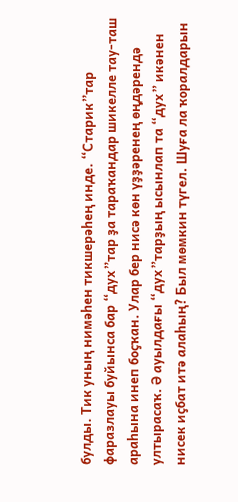булды. Тик уның нимәһен тикшерәһең инде. “Старик”тар фаразлауы буйынса бар “дух”тар ҙа тараҡандар шикелле тау-таш араһына инеп боҫҡан. Улар бер нисә көн үҙҙәренең өңдәрендә ултырасаҡ. Ә ауылдағы “дух”тарҙың ысынлап та “дух” икәнен нисек иҫбат итә алаһың? Был мөмкин түгел. Шуға ла ҡоралдарын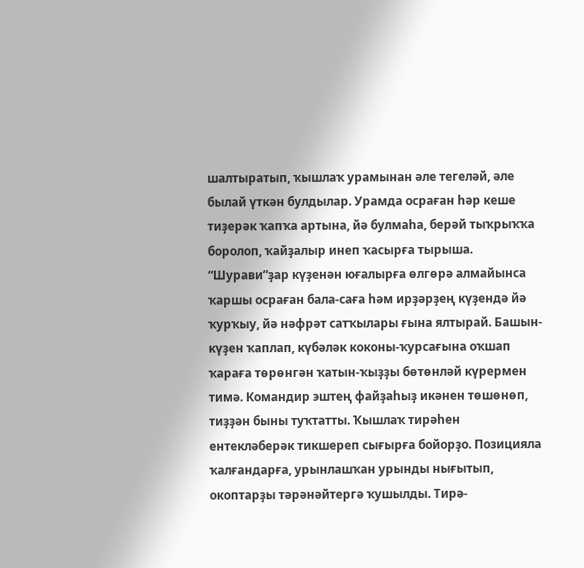шалтыратып, ҡышлаҡ урамынан әле тегеләй, әле былай үткән булдылар. Урамда осраған һәр кеше тиҙерәк ҡапҡа артына, йә булмаһа, берәй тыҡрыҡҡа боролоп, ҡайҙалыр инеп ҡасырға тырыша. “Шурави”ҙар күҙенән юғалырға өлгөрә алмайынса ҡаршы осраған бала-саға һәм ирҙәрҙең күҙендә йә ҡурҡыу, йә нәфрәт сатҡылары ғына ялтырай. Башын-күҙен ҡаплап, күбәләк коконы-ҡурсағына оҡшап ҡараға төрөнгән ҡатын-ҡыҙҙы бөтөнләй күрермен тимә. Командир эштең файҙаһыҙ икәнен төшөнөп, тиҙҙән быны туҡтатты. Ҡышлаҡ тирәһен ентекләберәк тикшереп сығырға бойорҙо. Позицияла ҡалғандарға, урынлашҡан урынды нығытып, окоптарҙы тәрәнәйтергә ҡушылды. Тирә-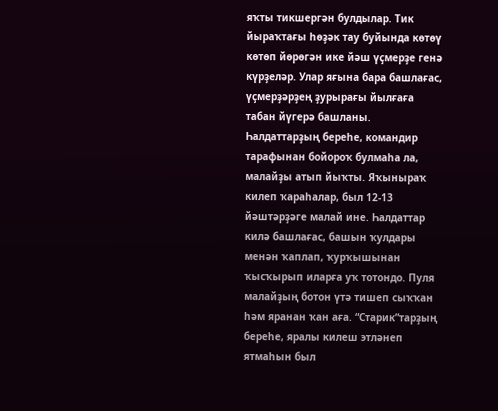яҡты тикшергән булдылар. Тик йыраҡтағы һөҙәк тау буйында көтөү көтөп йөрөгән ике йәш үҫмерҙе генә күрҙеләр. Улар яғына бара башлағас, үҫмерҙәрҙең ҙурырағы йылғаға табан йүгерә башланы. Һалдаттарҙың береһе, командир тарафынан бойороҡ булмаһа ла, малайҙы атып йыҡты. Яҡыныраҡ килеп ҡараһалар, был 12-13 йәштәрҙәге малай ине. Һалдаттар килә башлағас, башын ҡулдары менән ҡаплап, ҡурҡышынан ҡысҡырып иларға уҡ тотондо. Пуля малайҙың ботон үтә тишеп сыҡҡан һәм яранан ҡан аға. “Старик”тарҙың береһе, яралы килеш этләнеп ятмаһын был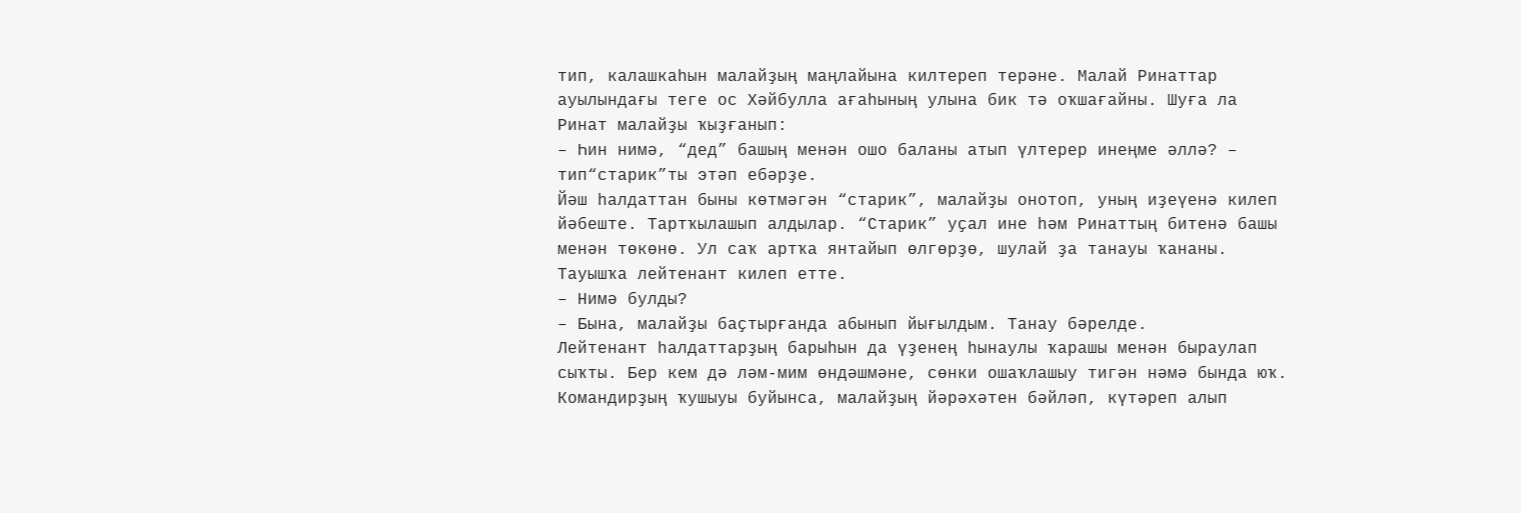тип, калашкаһын малайҙың маңлайына килтереп терәне. Малай Ринаттар ауылындағы теге ос Хәйбулла ағаһының улына бик тә оҡшағайны. Шуға ла Ринат малайҙы ҡыҙғанып:
– Һин нимә, “дед” башың менән ошо баланы атып үлтерер инеңме әллә? – тип“старик”ты этәп ебәрҙе.
Йәш һалдаттан быны көтмәгән “старик”, малайҙы онотоп, уның иҙеүенә килеп йәбеште. Тартҡылашып алдылар. “Старик” уҫал ине һәм Ринаттың битенә башы менән төкөнө. Ул саҡ артҡа янтайып өлгөрҙө, шулай ҙа танауы ҡананы. Тауышҡа лейтенант килеп етте.
– Нимә булды?
– Бына, малайҙы баҫтырғанда абынып йығылдым. Танау бәрелде.
Лейтенант һалдаттарҙың барыһын да үҙенең һынаулы ҡарашы менән быраулап сыҡты. Бер кем дә ләм-мим өндәшмәне, сөнки ошаҡлашыу тигән нәмә бында юҡ. Командирҙың ҡушыуы буйынса, малайҙың йәрәхәтен бәйләп, күтәреп алып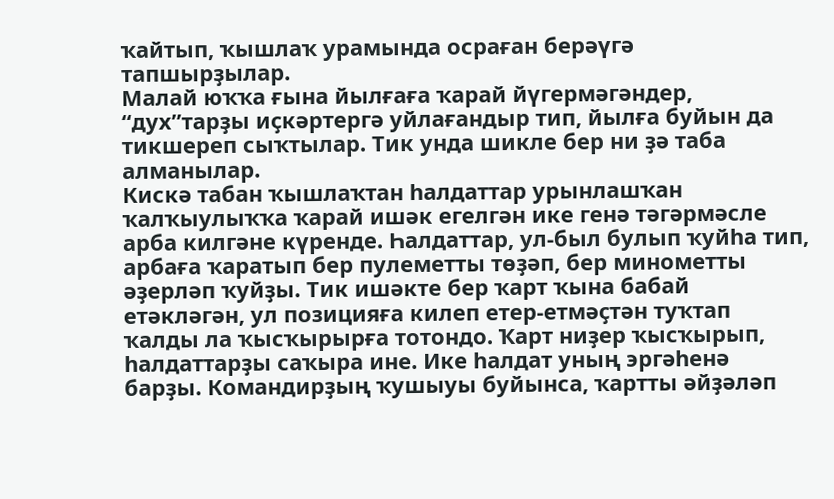ҡайтып, ҡышлаҡ урамында осраған берәүгә тапшырҙылар.
Малай юҡҡа ғына йылғаға ҡарай йүгермәгәндер, “дух”тарҙы иҫкәртергә уйлағандыр тип, йылға буйын да тикшереп сыҡтылар. Тик унда шикле бер ни ҙә таба алманылар.
Кискә табан ҡышлаҡтан һалдаттар урынлашҡан ҡалҡыулыҡҡа ҡарай ишәк егелгән ике генә тәгәрмәсле арба килгәне күренде. Һалдаттар, ул-был булып ҡуйһа тип, арбаға ҡаратып бер пулеметты төҙәп, бер минометты әҙерләп ҡуйҙы. Тик ишәкте бер ҡарт ҡына бабай етәкләгән, ул позицияға килеп етер-етмәҫтән туҡтап ҡалды ла ҡысҡырырға тотондо. Ҡарт ниҙер ҡысҡырып, һалдаттарҙы саҡыра ине. Ике һалдат уның эргәһенә барҙы. Командирҙың ҡушыуы буйынса, ҡартты әйҙәләп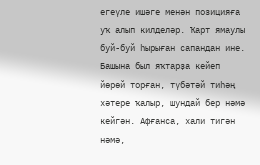егеүле ишәге менән позицияға уҡ алып килделәр. Ҡарт ямаулы буй-буй һырыған сапандан ине. Башына был яҡтарҙа кейеп йөрөй торған, түбәтәй тиһәң хәтере ҡалыр, шундай бер нәмә кейгән. Афғанса, хали тигән нәмә,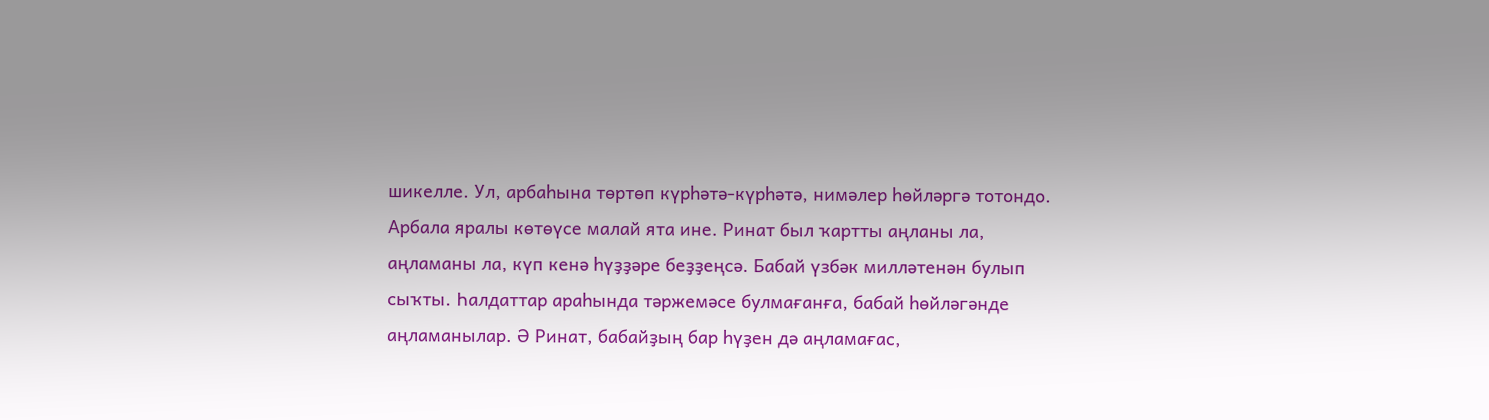шикелле. Ул, арбаһына төртөп күрһәтә-күрһәтә, нимәлер һөйләргә тотондо. Арбала яралы көтөүсе малай ята ине. Ринат был ҡартты аңланы ла, аңламаны ла, күп кенә һүҙҙәре беҙҙеңсә. Бабай үзбәк милләтенән булып сыҡты. Һалдаттар араһында тәржемәсе булмағанға, бабай һөйләгәнде аңламанылар. Ә Ринат, бабайҙың бар һүҙен дә аңламағас,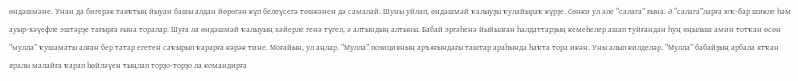өндәшмәне. Унан да бигерәк таяҡтың йыуан башы алдан йөрөгән күп белеүсегә төшкәнен дә самалай. Шуны уйлап, өндәшмәй ҡалыуҙы ҡулайыраҡ күрҙе. Сөнки ул әле “салага” ғына. Ә “салага”ларға юҡ-бар шикле һәм ауыр-хәүефле эштәрҙе тағырға ғына торалар. Шуға ла өндәшмәй ҡалыуың хәйерле генә түгел, ә алтындың алтыны. Бабай эргәһенә йыйылған һалдаттарҙың кемеһелер ашап туйғандан һуң яңылыш амин тотҡан өсөн “мулла” ҡушаматы алған бер татар егетен саҡырып ҡарарға кәрәк тине. Моғайын, ул аңлар. “Мулла” позицияның аръяғындағы таштар араһында һаҡта тора икән. Уны алып килделәр. “Мулла” бабайҙың арбала ятҡан яралы малайға ҡарап һөйләүен тыңлап торҙо-торҙо ла командирға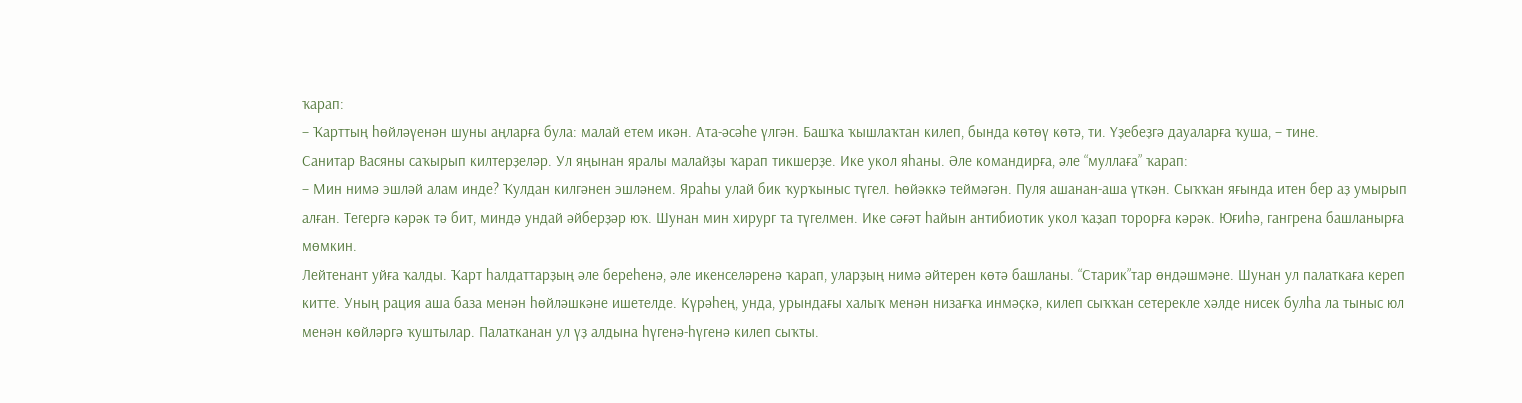ҡарап:
– Ҡарттың һөйләүенән шуны аңларға була: малай етем икән. Ата-әсәһе үлгән. Башҡа ҡышлаҡтан килеп, бында көтөү көтә, ти. Үҙебеҙгә дауаларға ҡуша, – тине.
Санитар Васяны саҡырып килтерҙеләр. Ул яңынан яралы малайҙы ҡарап тикшерҙе. Ике укол яһаны. Әле командирға, әле “муллаға” ҡарап:
– Мин нимә эшләй алам инде? Ҡулдан килгәнен эшләнем. Яраһы улай бик ҡурҡыныс түгел. Һөйәккә теймәгән. Пуля ашанан-аша үткән. Сыҡҡан яғында итен бер аҙ умырып алған. Тегергә кәрәк тә бит, миндә ундай әйберҙәр юҡ. Шунан мин хирург та түгелмен. Ике сәғәт һайын антибиотик укол ҡаҙап торорға кәрәк. Юғиһә, гангрена башланырға мөмкин.
Лейтенант уйға ҡалды. Ҡарт һалдаттарҙың әле береһенә, әле икенселәренә ҡарап, уларҙың нимә әйтерен көтә башланы. “Старик”тар өндәшмәне. Шунан ул палаткаға кереп китте. Уның рация аша база менән һөйләшкәне ишетелде. Күрәһең, унда, урындағы халыҡ менән низағҡа инмәҫкә, килеп сыҡҡан сетерекле хәлде нисек булһа ла тыныс юл менән көйләргә ҡуштылар. Палатканан ул үҙ алдына һүгенә-һүгенә килеп сыҡты.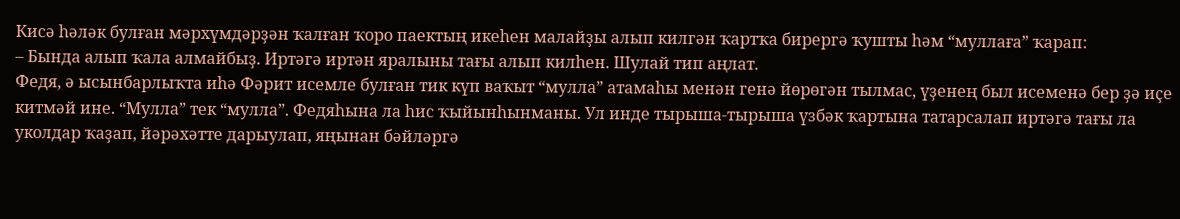Кисә һәләк булған мәрхүмдәрҙән ҡалған ҡоро паектың икеһен малайҙы алып килгән ҡартҡа бирергә ҡушты һәм “муллаға” ҡарап:
– Бында алып ҡала алмайбыҙ. Иртәгә иртән яралыны тағы алып килһен. Шулай тип аңлат.
Федя, ә ысынбарлыҡта иһә Фәрит исемле булған тик күп ваҡыт “мулла” атамаһы менән генә йөрөгән тылмас, үҙенең был исеменә бер ҙә иҫе китмәй ине. “Мулла” тек “мулла”. Федяһына ла һис ҡыйынһынманы. Ул инде тырыша-тырыша үзбәк ҡартына татарсалап иртәгә тағы ла уколдар ҡаҙап, йәрәхәтте дарыулап, яңынан бәйләргә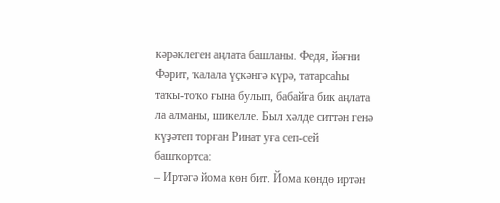кәрәклеген аңлата башланы. Федя, йәғни Фәрит, ҡалала үҫкәнгә күрә, татарсаһы таҡы-тоҡо ғына булып, бабайға бик аңлата ла алманы, шикелле. Был хәлде ситтән генә күҙәтеп торған Ринат уға сеп-сей башҡортса:
– Иртәгә йома көн бит. Йома көндө иртән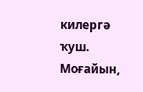килергә ҡуш. Моғайын,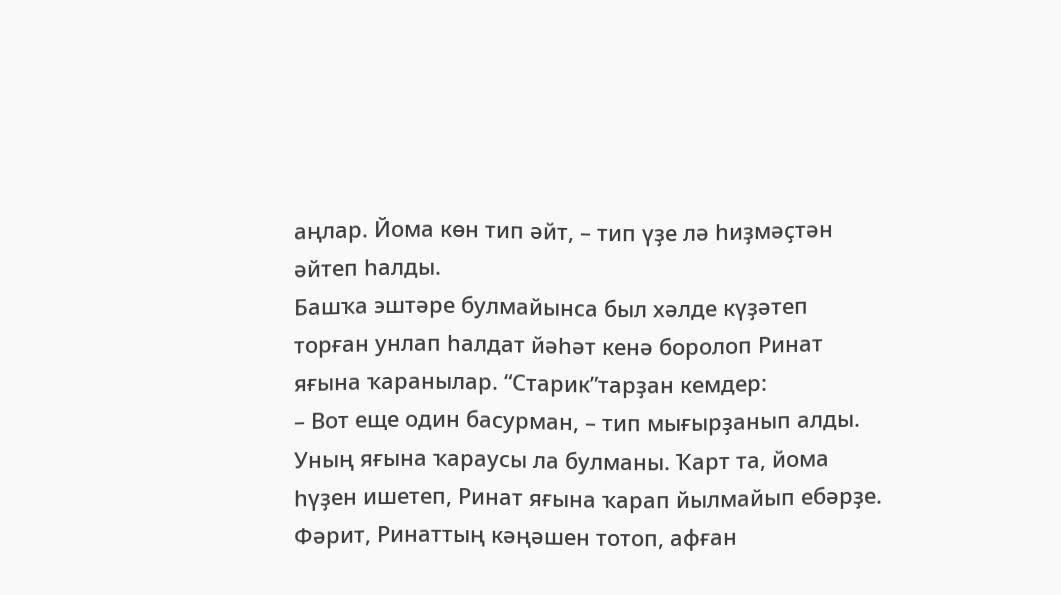аңлар. Йома көн тип әйт, – тип үҙе лә һиҙмәҫтән әйтеп һалды.
Башҡа эштәре булмайынса был хәлде күҙәтеп торған унлап һалдат йәһәт кенә боролоп Ринат яғына ҡаранылар. “Старик”тарҙан кемдер:
– Вот еще один басурман, – тип мығырҙанып алды.
Уның яғына ҡараусы ла булманы. Ҡарт та, йома һүҙен ишетеп, Ринат яғына ҡарап йылмайып ебәрҙе. Фәрит, Ринаттың кәңәшен тотоп, афған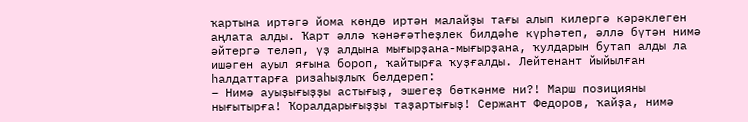ҡартына иртәгә йома көндө иртән малайҙы тағы алып килергә кәрәклеген аңлата алды. Ҡарт әллә ҡәнәғәтһеҙлек билдәһе күрһәтеп, әллә бүтән нимә әйтергә теләп, үҙ алдына мығырҙана-мығырҙана, ҡулдарын бутап алды ла ишәген ауыл яғына бороп, ҡайтырға ҡуҙғалды. Лейтенант йыйылған һалдаттарға ризаһыҙлыҡ белдереп:
– Нимә ауыҙығыҙҙы астығыҙ, эшегеҙ бөткәнме ни?! Марш позицияны нығытырға! Ҡоралдарығыҙҙы таҙартығыҙ! Сержант Федоров, ҡайҙа, нимә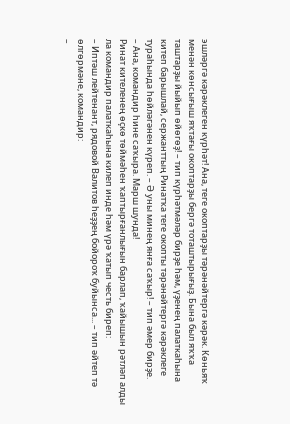эшләргә кәрәклеген күрһәт! Ана, теге окоптарҙы тәрәнәйтергә кәрәк. Көньяҡ менән көнсығыш яҡтағы окоптарҙы бергә тоташтырығыҙ. Бына был яҡҡа таштарҙы йыйып өйөгөҙ! – тип күрһәтмәләр бирҙе һәм, үҙенең палаткаһына китеп барышлай, сержанттың Ринатҡа теге окопты тәрәнәйтергә кәрәклеге тураһында һөйләгәнен күреп. – Ә уны минең янға саҡыр! – тип әмер бирҙе.
– Ана, командир һине саҡыра. Марш шунда!
Ринат кителенең өҫкө төймәһен ҡаптырғанлығын барлап, ҡайышын рәтләп алды ла командир палаткаһына килеп инде һәм үрә ҡатып честь биреп:
– Иптәш лейтенант, рядовой Валитов һеҙҙең бойороҡ буйынса... – тип әйтеп тә өлгөрмәне, командир:
–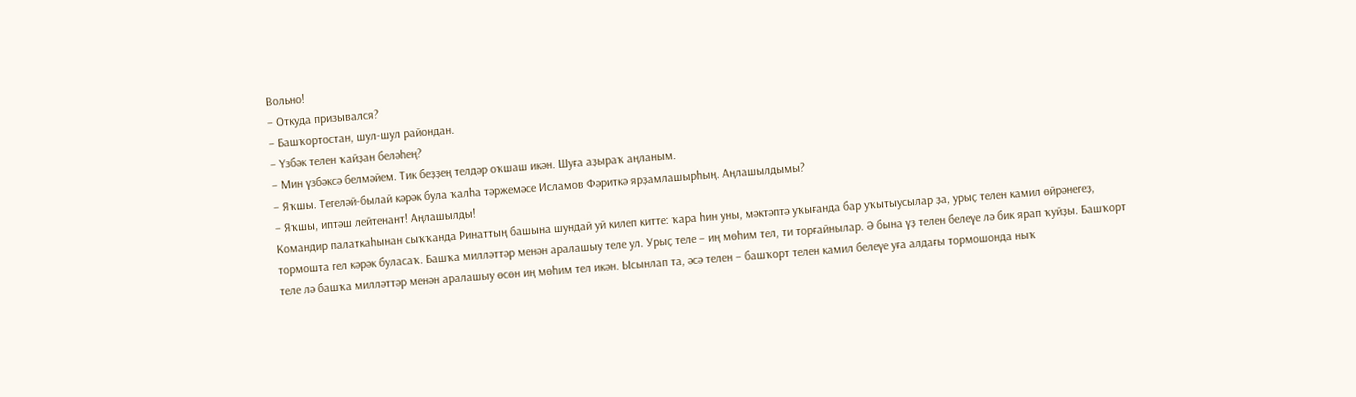Вольно!
– Откуда призывался?
– Башҡортостан, шул-шул райондан.
– Үзбәк телен ҡайҙан беләһең?
– Мин үзбәксә белмәйем. Тик беҙҙең телдәр оҡшаш икән. Шуға аҙыраҡ аңланым.
– Яҡшы. Тегеләй-былай кәрәк була ҡалһа тәржемәсе Исламов Фәриткә ярҙамлашырһың. Аңлашылдымы?
– Яҡшы, иптәш лейтенант! Аңлашылды!
Командир палаткаһынан сыҡҡанда Ринаттың башына шундай уй килеп китте: ҡара һин уны, мәктәптә уҡығанда бар уҡытыусылар ҙа, урыҫ телен камил өйрәнегеҙ, тормошта гел кәрәк буласаҡ. Башҡа милләттәр менән аралашыу теле ул. Урыҫ теле – иң мөһим тел, ти торғайнылар. Ә бына үҙ телен белеүе лә бик ярап ҡуйҙы. Башҡорт теле лә башҡа милләттәр менән аралашыу өсөн иң мөһим тел икән. Ысынлап та, әсә телен – башҡорт телен камил белеүе уға алдағы тормошонда ныҡ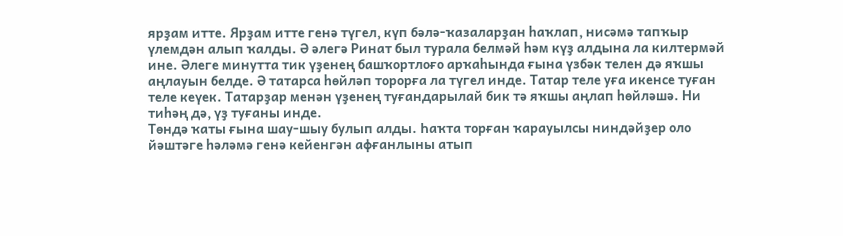ярҙам итте. Ярҙам итте генә түгел, күп бәлә-ҡазаларҙан һаҡлап, нисәмә тапҡыр үлемдән алып ҡалды. Ә әлегә Ринат был турала белмәй һәм күҙ алдына ла килтермәй ине. Әлеге минутта тик үҙенең башҡортлоғо арҡаһында ғына үзбәк телен дә яҡшы аңлауын белде. Ә татарса һөйләп торорға ла түгел инде. Татар теле уға икенсе туған теле кеүек. Татарҙар менән үҙенең туғандарылай бик тә яҡшы аңлап һөйләшә. Ни тиһәң дә, үҙ туғаны инде.
Төндә ҡаты ғына шау-шыу булып алды. Һаҡта торған ҡарауылсы ниндәйҙер оло йәштәге һәләмә генә кейенгән афғанлыны атып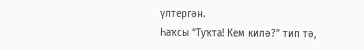үлтергән.
Һаҡсы “Туҡта! Кем килә?” тип тә,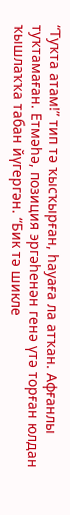“Туҡта атам!” тип тә ҡысҡырған, һауаға ла атҡан. Афғанлы туҡтамаған. Етмәһә, позиция эргәһенән генә үтә торған юлдан ҡышлаҡҡа табан йүгергән. “Бик тә шикле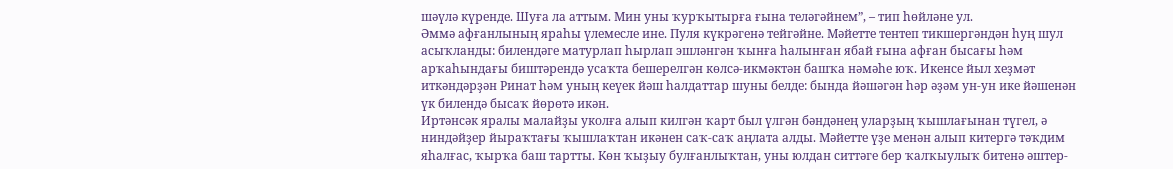шәүлә күренде. Шуға ла аттым. Мин уны ҡурҡытырға ғына теләгәйнем”, – тип һөйләне ул.
Әммә афғанлының яраһы үлемесле ине. Пуля күкрәгенә тейгәйне. Мәйетте тентеп тикшергәндән һуң шул асыҡланды: билендәге матурлап һырлап эшләнгән ҡынға һалынған ябай ғына афған бысағы һәм арҡаһындағы биштәрендә усаҡта бешерелгән көлсә-икмәктән башҡа нәмәһе юҡ. Икенсе йыл хеҙмәт иткәндәрҙән Ринат һәм уның кеүек йәш һалдаттар шуны белде: бында йәшәгән һәр әҙәм ун-ун ике йәшенән үк билендә бысаҡ йөрөтә икән.
Иртәнсәк яралы малайҙы уколға алып килгән ҡарт был үлгән бәндәнең уларҙың ҡышлағынан түгел, ә ниндәйҙер йыраҡтағы ҡышлаҡтан икәнен саҡ-саҡ аңлата алды. Мәйетте үҙе менән алып китергә тәҡдим яһалғас, ҡырҡа баш тартты. Көн ҡыҙыу булғанлыҡтан, уны юлдан ситтәге бер ҡалҡыулыҡ битенә әштер-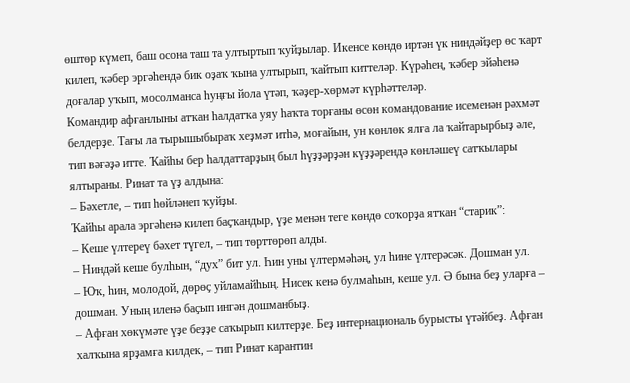өштөр күмеп, баш осона таш та ултыртып ҡуйҙылар. Икенсе көндө иртән үк ниндәйҙер өс ҡарт килеп, ҡәбер эргәһендә бик оҙаҡ ҡына ултырып, ҡайтып киттеләр. Күрәһең, ҡәбер эйәһенә доғалар уҡып, мосолманса һуңғы йола үтәп, ҡәҙер-хөрмәт күрһәттеләр.
Командир афғанлыны атҡан һалдатҡа уяу һаҡта торғаны өсөн командование исеменән рәхмәт белдерҙе. Тағы ла тырышыбыраҡ хеҙмәт итһә, моғайын, ун көнлөк ялға ла ҡайтарырбыҙ әле, тип вәғәҙә итте. Ҡайһы бер һалдаттарҙың был һүҙҙәрҙән күҙҙәрендә көнләшеү сатҡылары ялтыраны. Ринат та үҙ алдына:
– Бәхетле, – тип һөйләнеп ҡуйҙы.
Ҡайһы арала эргәһенә килеп баҫҡандыр, үҙе менән теге көндө соҡорҙа ятҡан “старик”:
– Кеше үлтереү бәхет түгел, – тип төрттөрөп алды.
– Ниндәй кеше булһын, “дух” бит ул. Һин уны үлтермәһәң, ул һине үлтерәсәк. Дошман ул.
– Юҡ, һин, молодой, дөрөҫ уйламайһың. Нисек кенә булмаһын, кеше ул. Ә бына беҙ уларға – дошман. Уның иленә баҫып ингән дошманбыҙ.
– Афған хөкүмәте үҙе беҙҙе саҡырып килтерҙе. Беҙ интернациональ бурысты үтәйбеҙ. Афған халҡына ярҙамға килдек, – тип Ринат карантин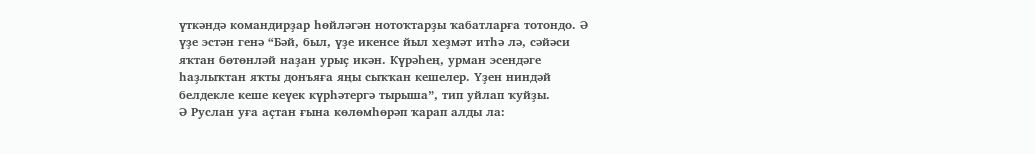үткәндә командирҙар һөйләгән нотоҡтарҙы ҡабатларға тотондо. Ә үҙе эстән генә “Бәй, был, үҙе икенсе йыл хеҙмәт итһә лә, сәйәси яҡтан бөтөнләй наҙан урыҫ икән. Күрәһең, урман эсендәге һаҙлыҡтан яҡты донъяға яңы сыҡҡан кешелер. Үҙен ниндәй белдекле кеше кеүек күрһәтергә тырыша”, тип уйлап ҡуйҙы.
Ә Руслан уға аҫтан ғына көлөмһөрәп ҡарап алды ла: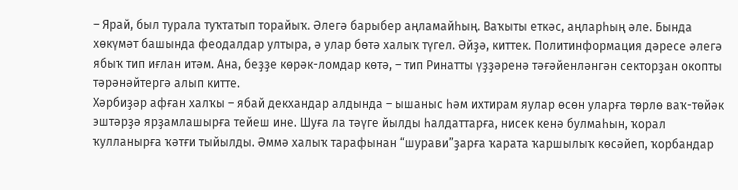– Ярай, был турала туҡтатып торайыҡ. Әлегә барыбер аңламайһың. Ваҡыты еткәс, аңларһың әле. Бында хөкүмәт башында феодалдар ултыра, ә улар бөтә халыҡ түгел. Әйҙә, киттек. Политинформация дәресе әлегә ябыҡ тип иғлан итәм. Ана, беҙҙе көрәк-ломдар көтә, – тип Ринатты үҙҙәренә тәғәйенләнгән секторҙан окопты тәрәнәйтергә алып китте.
Хәрбиҙәр афған халҡы – ябай декхандар алдында – ышаныс һәм ихтирам яулар өсөн уларға төрлө ваҡ-төйәк эштәрҙә ярҙамлашырға тейеш ине. Шуға ла тәүге йылды һалдаттарға, нисек кенә булмаһын, ҡорал ҡулланырға ҡәтғи тыйылды. Әммә халыҡ тарафынан “шурави”ҙарға ҡарата ҡаршылыҡ көсәйеп, ҡорбандар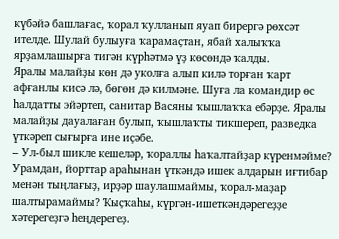күбәйә башлағас, ҡорал ҡулланып яуап бирергә рөхсәт ителде. Шулай булыуға ҡарамаҫтан, ябай халыҡҡа ярҙамлашырға тигән күрһәтмә үҙ көсөндә ҡалды.
Яралы малайҙы көн дә уколға алып килә торған ҡарт афғанлы кисә лә, бөгөн дә килмәне. Шуға ла командир өс һалдатты эйәртеп, санитар Васяны ҡышлаҡҡа ебәрҙе. Яралы малайҙы дауалаған булып, ҡышлаҡты тикшереп, разведка үткәреп сығырға ине иҫәбе.
– Ул-был шикле кешеләр, ҡораллы һаҡалтайҙар күренмәйме? Урамдан, йорттар араһынан үткәндә ишек алдарын иғтибар менән тыңлағыҙ, ирҙәр шаулашмаймы, ҡорал-маҙар шалтырамаймы? Ҡыҫҡаһы, күргән-ишеткәндәрегеҙҙе хәтерегеҙгә һеңдерегеҙ.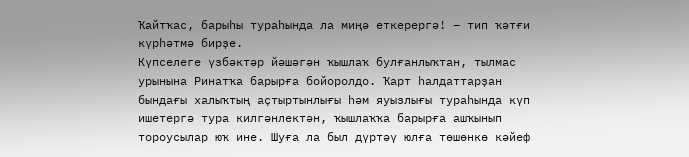Ҡайтҡас, барыһы тураһында ла миңә еткерергә! – тип ҡәтғи күрһәтмә бирҙе.
Күпселеге үзбәктәр йәшәгән ҡышлаҡ булғанлыҡтан, тылмас урынына Ринатҡа барырға бойоролдо. Ҡарт һалдаттарҙан бындағы халыҡтың аҫтыртынлығы һәм яуызлығы тураһында күп ишетергә тура килгәнлектән, ҡышлаҡҡа барырға ашҡынып тороусылар юҡ ине. Шуға ла был дүртәү юлға төшөнкө кәйеф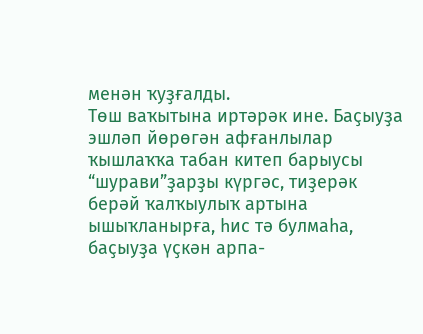менән ҡуҙғалды.
Төш ваҡытына иртәрәк ине. Баҫыуҙа эшләп йөрөгән афғанлылар ҡышлаҡҡа табан китеп барыусы “шурави”ҙарҙы күргәс, тиҙерәк берәй ҡалҡыулыҡ артына ышыҡланырға, һис тә булмаһа, баҫыуҙа үҫкән арпа-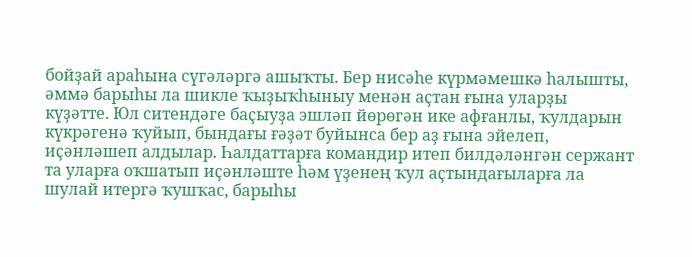бойҙай араһына сүгәләргә ашыҡты. Бер нисәһе күрмәмешкә һалышты, әммә барыһы ла шикле ҡыҙыҡһыныу менән аҫтан ғына уларҙы күҙәтте. Юл ситендәге баҫыуҙа эшләп йөрөгән ике афғанлы, ҡулдарын күкрәгенә ҡуйып, бындағы ғәҙәт буйынса бер аҙ ғына эйелеп, иҫәнләшеп алдылар. Һалдаттарға командир итеп билдәләнгән сержант та уларға оҡшатып иҫәнләште һәм үҙенең ҡул аҫтындағыларға ла шулай итергә ҡушҡас, барыһы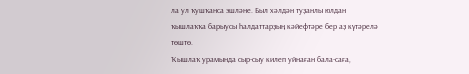ла ул ҡушҡанса эшләне. Был хәлдән туҙанлы юлдан ҡышлаҡҡа барыусы һалдаттарҙың кәйефтәре бер аҙ күтәрелә төштө.
Ҡышлаҡ урамында сыр-сыу килеп уйнаған бала-саға,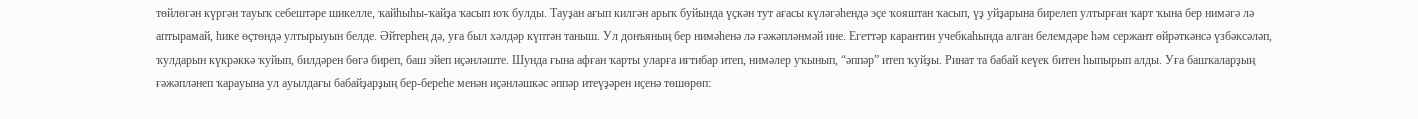төйлөгән күргән тауыҡ себештәре шикелле, ҡайһыһы-ҡайҙа ҡасып юҡ булды. Тауҙан ағып килгән арыҡ буйында үҫкән тут ағасы күләгәһендә эҫе ҡояштан ҡасып, үҙ уйҙарына бирелеп ултырған ҡарт ҡына бер нимәгә лә аптырамай, һике өҫтөндә ултырыуын белде. Әйтерһең дә, уға был хәлдәр күптән таныш. Ул донъяның бер нимәһенә лә ғәжәпләнмәй ине. Егеттәр карантин учебкаһында алған белемдәре һәм сержант өйрәткәнсә үзбәксәләп, ҡулдарын күкрәккә ҡуйып, билдәрен бөгә биреп, баш эйеп иҫәнләште. Шунда ғына афған ҡарты уларға иғтибар итеп, нимәлер уҡынып, “әппәр” итеп ҡуйҙы. Ринат та бабай кеүек битен һыпырып алды. Уға башҡаларҙың ғәжәпләнеп ҡарауына ул ауылдағы бабайҙарҙың бер-береһе менән иҫәнләшкәс әппәр итеүҙәрен иҫенә төшөрөп: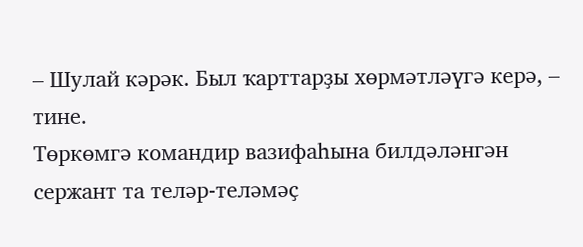– Шулай кәрәк. Был ҡарттарҙы хөрмәтләүгә керә, – тине.
Төркөмгә командир вазифаһына билдәләнгән сержант та теләр-теләмәҫ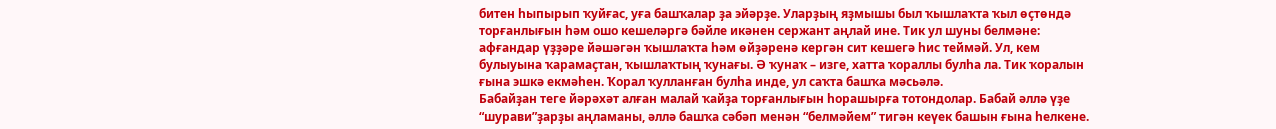битен һыпырып ҡуйғас, уға башҡалар ҙа эйәрҙе. Уларҙың яҙмышы был ҡышлаҡта ҡыл өҫтөндә торғанлығын һәм ошо кешеләргә бәйле икәнен сержант аңлай ине. Тик ул шуны белмәне: афғандар үҙҙәре йәшәгән ҡышлаҡта һәм өйҙәренә кергән сит кешегә һис теймәй. Ул, кем булыуына ҡарамаҫтан, ҡышлаҡтың ҡунағы. Ә ҡунаҡ – изге, хатта ҡораллы булһа ла. Тик ҡоралын ғына эшкә екмәһен. Ҡорал ҡулланған булһа инде, ул саҡта башҡа мәсьәлә.
Бабайҙан теге йәрәхәт алған малай ҡайҙа торғанлығын һорашырға тотондолар. Бабай әллә үҙе “шурави”ҙарҙы аңламаны, әллә башҡа сәбәп менән “белмәйем” тигән кеүек башын ғына һелкене.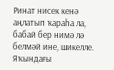Ринат нисек кенә аңлатып ҡараһа ла, бабай бер нимә лә белмәй ине, шикелле. Яҡындағы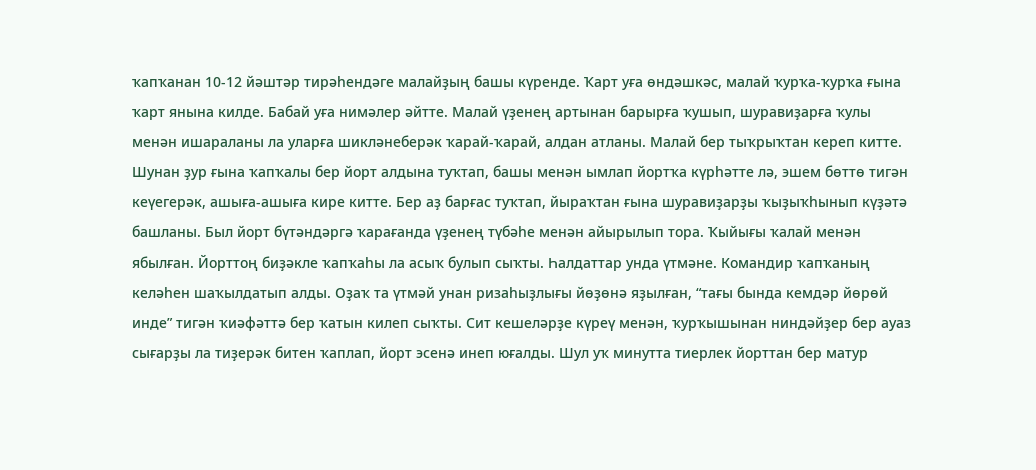ҡапҡанан 10-12 йәштәр тирәһендәге малайҙың башы күренде. Ҡарт уға өндәшкәс, малай ҡурҡа-ҡурҡа ғына ҡарт янына килде. Бабай уға нимәлер әйтте. Малай үҙенең артынан барырға ҡушып, шуравиҙарға ҡулы менән ишараланы ла уларға шикләнеберәк ҡарай-ҡарай, алдан атланы. Малай бер тыҡрыҡтан кереп китте. Шунан ҙур ғына ҡапҡалы бер йорт алдына туҡтап, башы менән ымлап йортҡа күрһәтте лә, эшем бөттө тигән кеүегерәк, ашыға-ашыға кире китте. Бер аҙ барғас туҡтап, йыраҡтан ғына шуравиҙарҙы ҡыҙыҡһынып күҙәтә башланы. Был йорт бүтәндәргә ҡарағанда үҙенең түбәһе менән айырылып тора. Ҡыйығы ҡалай менән ябылған. Йорттоң биҙәкле ҡапҡаһы ла асыҡ булып сыҡты. Һалдаттар унда үтмәне. Командир ҡапҡаның келәһен шаҡылдатып алды. Оҙаҡ та үтмәй унан ризаһыҙлығы йөҙөнә яҙылған, “тағы бында кемдәр йөрөй инде” тигән ҡиәфәттә бер ҡатын килеп сыҡты. Сит кешеләрҙе күреү менән, ҡурҡышынан ниндәйҙер бер ауаз сығарҙы ла тиҙерәк битен ҡаплап, йорт эсенә инеп юғалды. Шул уҡ минутта тиерлек йорттан бер матур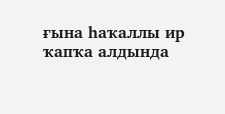ғына һаҡаллы ир ҡапҡа алдында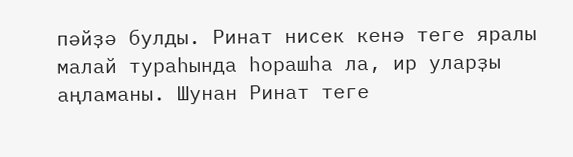пәйҙә булды. Ринат нисек кенә теге яралы малай тураһында һорашһа ла, ир уларҙы аңламаны. Шунан Ринат теге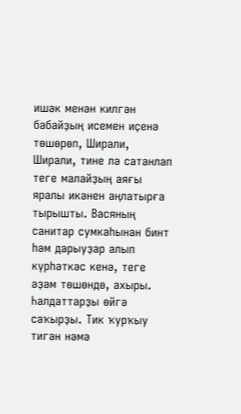ишәк менән килгән бабайҙың исемен иҫенә төшөрөп, Ширали, Ширали, тине лә сатанлап теге малайҙың аяғы яралы икәнен аңлатырға тырышты. Васяның санитар сумкаһынан бинт һәм дарыуҙар алып күрһәткәс кенә, теге әҙәм төшөндө, ахыры. Һалдаттарҙы өйгә саҡырҙы. Тик ҡурҡыу тигән нәмә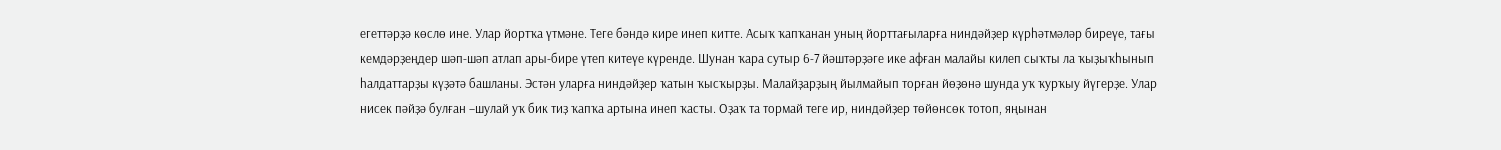егеттәрҙә көслө ине. Улар йортҡа үтмәне. Теге бәндә кире инеп китте. Асыҡ ҡапҡанан уның йорттағыларға ниндәйҙер күрһәтмәләр биреүе, тағы кемдәрҙеңдер шәп-шәп атлап ары-бире үтеп китеүе күренде. Шунан ҡара сутыр 6-7 йәштәрҙәге ике афған малайы килеп сыҡты ла ҡыҙыҡһынып һалдаттарҙы күҙәтә башланы. Эстән уларға ниндәйҙер ҡатын ҡысҡырҙы. Малайҙарҙың йылмайып торған йөҙөнә шунда уҡ ҡурҡыу йүгерҙе. Улар нисек пәйҙә булған –шулай уҡ бик тиҙ ҡапҡа артына инеп ҡасты. Оҙаҡ та тормай теге ир, ниндәйҙер төйөнсөк тотоп, яңынан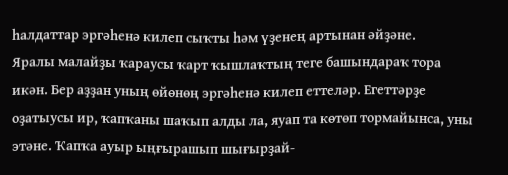һалдаттар эргәһенә килеп сыҡты һәм үҙенең артынан әйҙәне.
Яралы малайҙы ҡараусы ҡарт ҡышлаҡтың теге башындараҡ тора икән. Бер аҙҙан уның өйөнөң эргәһенә килеп еттеләр. Егеттәрҙе оҙатыусы ир, ҡапҡаны шаҡып алды ла, яуап та көтөп тормайынса, уны этәне. Ҡапҡа ауыр ыңғырашып шығырҙай-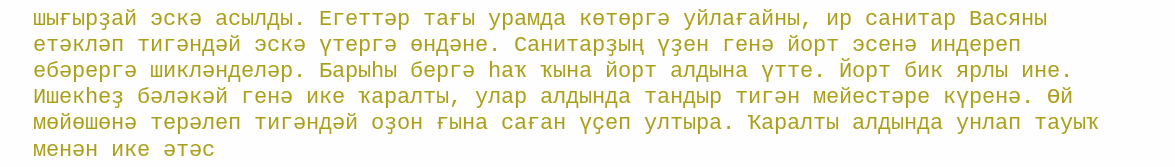шығырҙай эскә асылды. Егеттәр тағы урамда көтөргә уйлағайны, ир санитар Васяны етәкләп тигәндәй эскә үтергә өндәне. Санитарҙың үҙен генә йорт эсенә индереп ебәрергә шикләнделәр. Барыһы бергә һаҡ ҡына йорт алдына үтте. Йорт бик ярлы ине. Ишекһеҙ бәләкәй генә ике ҡаралты, улар алдында тандыр тигән мейестәре күренә. Өй мөйөшөнә терәлеп тигәндәй оҙон ғына саған үҫеп ултыра. Ҡаралты алдында унлап тауыҡ менән ике әтәс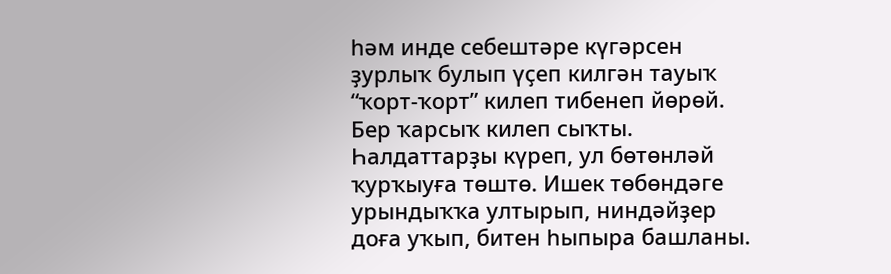һәм инде себештәре күгәрсен ҙурлыҡ булып үҫеп килгән тауыҡ “ҡорт-ҡорт” килеп тибенеп йөрөй.
Бер ҡарсыҡ килеп сыҡты. Һалдаттарҙы күреп, ул бөтөнләй ҡурҡыуға төштө. Ишек төбөндәге урындыҡҡа ултырып, ниндәйҙер доға уҡып, битен һыпыра башланы.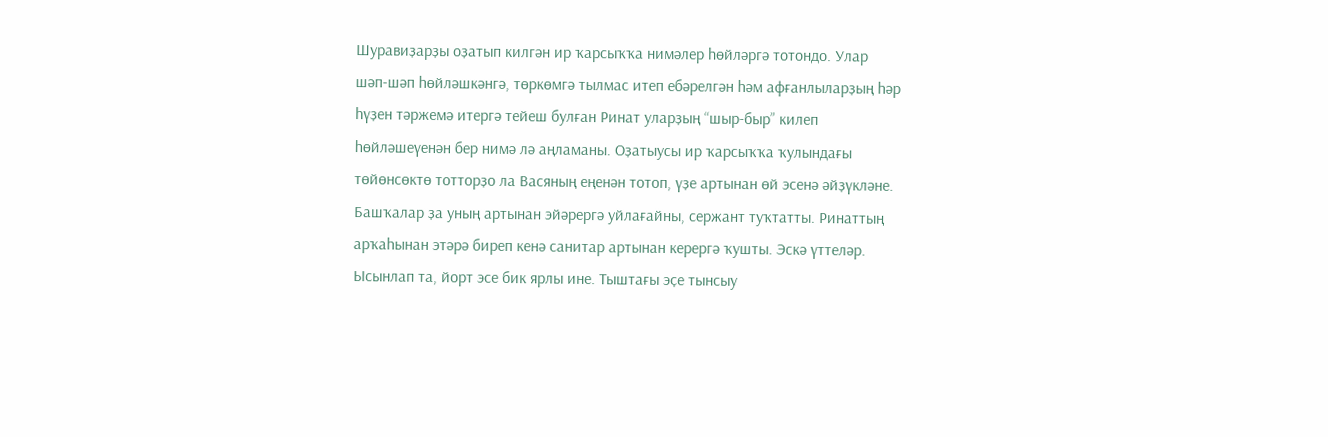Шуравиҙарҙы оҙатып килгән ир ҡарсыҡҡа нимәлер һөйләргә тотондо. Улар шәп-шәп һөйләшкәнгә, төркөмгә тылмас итеп ебәрелгән һәм афғанлыларҙың һәр һүҙен тәржемә итергә тейеш булған Ринат уларҙың “шыр-быр” килеп һөйләшеүенән бер нимә лә аңламаны. Оҙатыусы ир ҡарсыҡҡа ҡулындағы төйөнсөктө тотторҙо ла Васяның еңенән тотоп, үҙе артынан өй эсенә әйҙүкләне. Башҡалар ҙа уның артынан эйәрергә уйлағайны, сержант туҡтатты. Ринаттың арҡаһынан этәрә биреп кенә санитар артынан керергә ҡушты. Эскә үттеләр. Ысынлап та, йорт эсе бик ярлы ине. Тыштағы эҫе тынсыу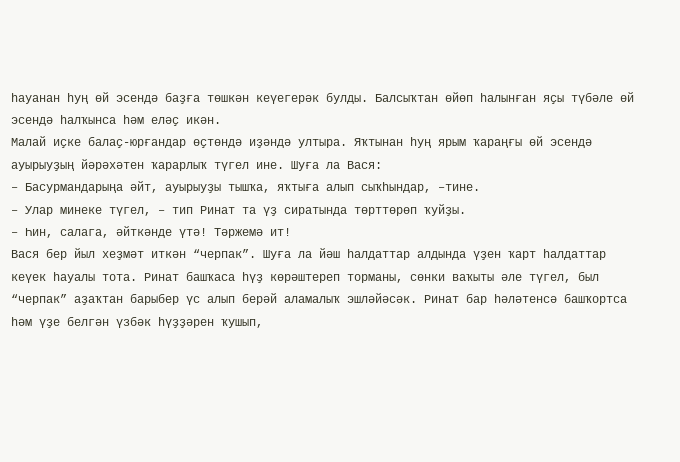һауанан һуң өй эсендә баҙға төшкән кеүегерәк булды. Балсыҡтан өйөп һалынған яҫы түбәле өй эсендә һалҡынса һәм еләҫ икән.
Малай иҫке балаҫ-юрғандар өҫтөндә иҙәндә ултыра. Яҡтынан һуң ярым ҡараңғы өй эсендә ауырыуҙың йәрәхәтен ҡарарлыҡ түгел ине. Шуға ла Вася:
– Басурмандарыңа әйт, ауырыуҙы тышҡа, яҡтыға алып сыҡһындар, –тине.
– Улар минеке түгел, – тип Ринат та үҙ сиратында төрттөрөп ҡуйҙы.
– Һин, салага, әйткәнде үтә! Тәржемә ит!
Вася бер йыл хеҙмәт иткән “черпак”. Шуға ла йәш һалдаттар алдында үҙен ҡарт һалдаттар кеүек һауалы тота. Ринат башҡаса һүҙ көрәштереп торманы, сөнки ваҡыты әле түгел, был “черпак” аҙаҡтан барыбер үс алып берәй аламалыҡ эшләйәсәк. Ринат бар һәләтенсә башҡортса һәм үҙе белгән үзбәк һүҙҙәрен ҡушып,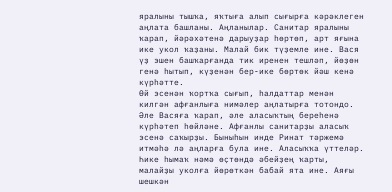яралыны тышҡа, яҡтыға алып сығырға кәрәклеген аңлата башланы. Аңланылар. Санитар яралыны ҡарап, йәрәхәтенә дарыуҙар һөртөп, арт яғына ике укол ҡаҙаны. Малай бик түҙемле ине. Вася үҙ эшен башҡарғанда тик иренен тешләп, йөҙөн генә һытып, күҙенән бер-ике бөртөк йәш кенә күрһәтте.
Өй эсенән ҡортҡа сығып, һалдаттар менән килгән афғанлыға нимәлер аңлатырға тотондо. Әле Васяға ҡарап, әле аласыҡтың береһенә күрһәтеп һөйләне. Афғанлы санитарҙы аласыҡ эсенә саҡырҙы. Быныһын инде Ринат тәржемә итмәһә лә аңларға була ине. Аласыҡҡа үттеләр. Һике һымаҡ нәмә өҫтөндә әбейҙең ҡарты, малайҙы уколға йөрөткән бабай ята ине. Аяғы шешкән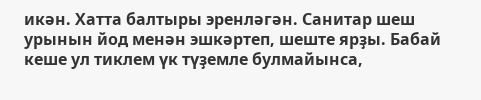икән. Хатта балтыры эренләгән. Санитар шеш урынын йод менән эшкәртеп, шеште ярҙы. Бабай кеше ул тиклем үк түҙемле булмайынса,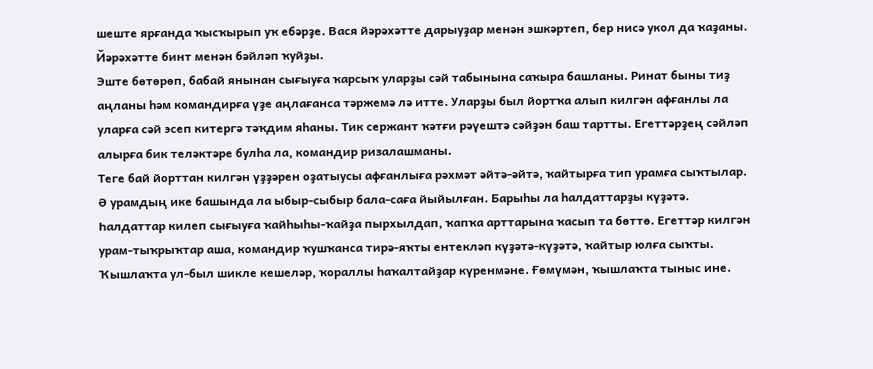шеште ярғанда ҡысҡырып уҡ ебәрҙе. Вася йәрәхәтте дарыуҙар менән эшкәртеп, бер нисә укол да ҡаҙаны. Йәрәхәтте бинт менән бәйләп ҡуйҙы.
Эште бөтөрөп, бабай янынан сығыуға ҡарсыҡ уларҙы сәй табынына саҡыра башланы. Ринат быны тиҙ аңланы һәм командирға үҙе аңлағанса тәржемә лә итте. Уларҙы был йортҡа алып килгән афғанлы ла уларға сәй эсеп китергә тәҡдим яһаны. Тик сержант ҡәтғи рәүештә сәйҙән баш тартты. Егеттәрҙең сәйләп алырға бик теләктәре булһа ла, командир ризалашманы.
Теге бай йорттан килгән үҙҙәрен оҙатыусы афғанлыға рәхмәт әйтә-әйтә, ҡайтырға тип урамға сыҡтылар. Ә урамдың ике башында ла ыбыр-сыбыр бала-саға йыйылған. Барыһы ла һалдаттарҙы күҙәтә. Һалдаттар килеп сығыуға ҡайһыһы-ҡайҙа пырхылдап, ҡапҡа арттарына ҡасып та бөттө. Егеттәр килгән урам-тыҡрыҡтар аша, командир ҡушҡанса тирә-яҡты ентекләп күҙәтә-күҙәтә, ҡайтыр юлға сыҡты. Ҡышлаҡта ул-был шикле кешеләр, ҡораллы һаҡалтайҙар күренмәне. Ғөмүмән, ҡышлаҡта тыныс ине.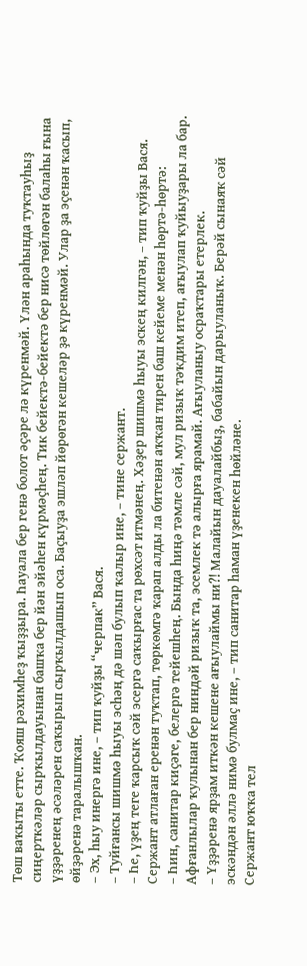Төш ваҡыты етте. Ҡояш рәхимһеҙ ҡыҙҙыра. Һауала бер генә болот әҫәре лә күренмәй. Үлән араһында туҡтауһыҙ сиңерткәләр сырҡылдауынан башҡа бер йән эйәһен күрмәҫһең. Тик бейектә-бейектә бер нисә төйлөгән балаһы ғына үҙҙәренең әсәләрен саҡырып сырҡылдашып оса. Баҫыуҙа эшләп йөрөгән кешеләр ҙә күренмәй. Улар ҙа эҫенән ҡасып, өйҙәренә таралышҡан.
– Эх, һыу инергә ине, – тип ҡуйҙы “черпак” Вася.
– Туйғансы шишмә һыуы эсһәң дә шәп булып ҡалыр ине, – тине сержант.
– Һе, үҙең теге ҡарсыҡ сәй эсергә саҡырғас та рөхсәт итмәнең. Хәҙер шишмә һыуы эскең килгән, – тип ҡуйҙы Вася.
Сержант атлаған еренән туҡтап, төркөмгә ҡарап алды ла битенән аҡҡан тирен баш кейеме менән һөртә-һөртә:
– Һин, санитар киҫәге, белергә тейешһең. Бында һиңә тәмле сәй, мул ризыҡ тәҡдим итеп, ағыулап ҡуйыуҙары ла бар. Афғанлылар ҡулынан бер ниндәй ризыҡ та, эсемлек тә алырға ярамай. Ағыуланыу осраҡтары етерлек.
– Үҙҙәренә ярҙам иткән кешене ағыулаймы ни?! Малайын дауалайбыҙ, бабайын дарыуланыҡ. Берәй сынаяҡ сәй эскәндән әллә нимә булмаҫ ине, – тип санитар һаман үҙенекен һөйләне.
Сержант юҡҡа тел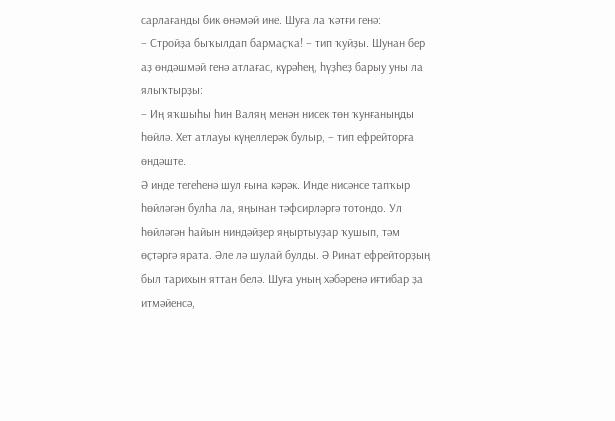сарлағанды бик өнәмәй ине. Шуға ла ҡәтғи генә:
– Стройҙа быҡылдап бармаҫҡа! – тип ҡуйҙы. Шунан бер аҙ өндәшмәй генә атлағас, күрәһең, һүҙһеҙ барыу уны ла ялыҡтырҙы:
– Иң яҡшыһы һин Валяң менән нисек төн ҡунғаныңды һөйлә. Хет атлауы күңеллерәк булыр, – тип ефрейторға өндәште.
Ә инде тегеһенә шул ғына кәрәк. Инде нисәнсе тапҡыр һөйләгән булһа ла, яңынан тәфсирләргә тотондо. Ул һөйләгән һайын ниндәйҙер яңыртыуҙар ҡушып, тәм өҫтәргә ярата. Әле лә шулай булды. Ә Ринат ефрейторҙың был тарихын яттан белә. Шуға уның хәбәренә иғтибар ҙа итмәйенсә,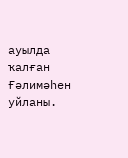ауылда ҡалған Ғәлимәһен уйланы.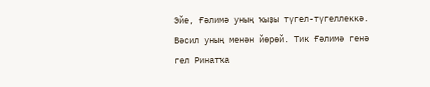Эйе, Ғәлимә уның ҡыҙы түгел-түгеллеккә. Вәсил уның менән йөрөй. Тик Ғәлимә генә гел Ринатҡа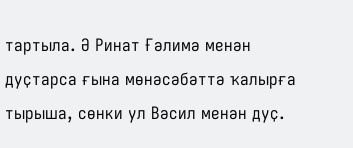тартыла. Ә Ринат Ғәлимә менән дуҫтарса ғына мөнәсәбәттә ҡалырға тырыша, сөнки ул Вәсил менән дуҫ.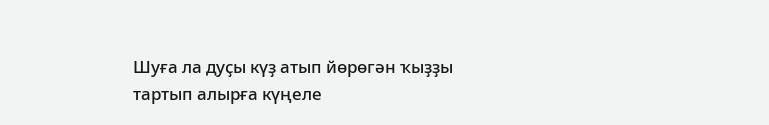Шуға ла дуҫы күҙ атып йөрөгән ҡыҙҙы тартып алырға күңеле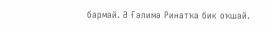бармай. Ә Ғәлимә Ринатҡа бик оҡшай.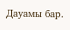Дауамы бар.